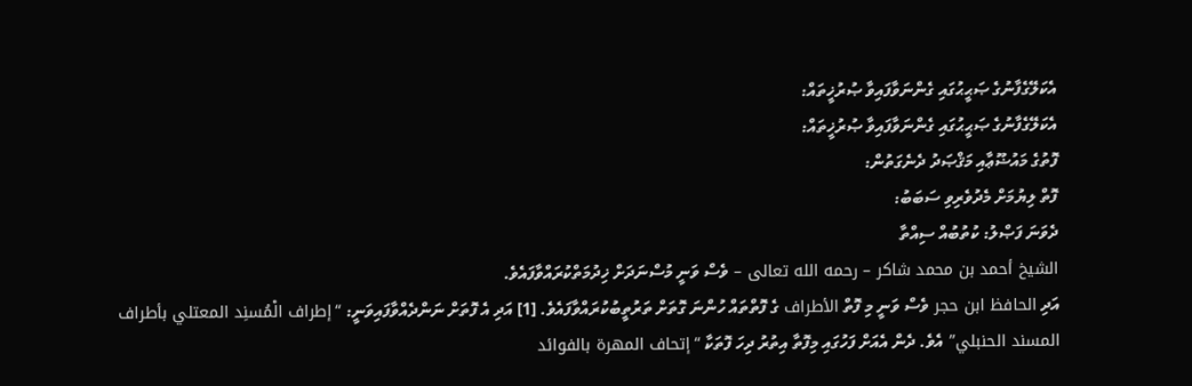އެކަލޭގެފާނުގެ ޞަޙީޙުގައި ގެންނަވާފައިވާ ޞުރުޚީތައް:
އެކަލޭގެފާނުގެ ޞަޙީޙުގައި ގެންނަވާފައިވާ ޞުރުޚީތައް:
ފޮތުގެ މައުޟޫޢާއި މަޤްޞަދު ދެނެގަތުން:
ފޮތް ލިޔުމަށް މެދުވެރިވި ސަބަބު:
ދެވަނަ ފަޞްލު: ކުތުބުއް ސިއްތާ
الشيخ أحمد بن محمد شاكر – رحمه الله تعالى – ވެސް ވަނީ މުސްނަދަށް ޚިދުމަތްކުރައްވާފައެވެ.
އަދި الحافظ ابن حجر ވެސް ވަނީ މި ފޮތް الأطراف ގެ ފޮތްތައް ހުންނަ ގޮތަށް ތަރުތީބުކުރައްވާފައެވެ. [1] އަދި އެ ފޮތަށް ނަންދެއްވާފައިވަނީ: “إطراف الْمُسنِد المعتلي بأطراف المسند الحنبلي” އެވެ. ދެން އެއަށް ފަހުގައި މިފޮތާ އިތުރު ދިހަ ފޮތަކާ “إتحاف المهرة بالفوائد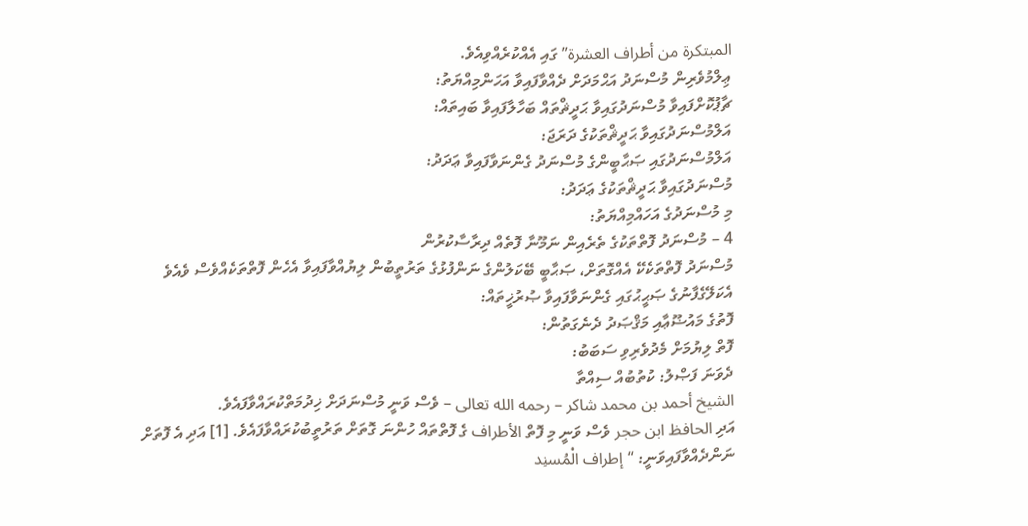المبتكرة من أطراف العشرة” ގައި އެއްކުރެއްވިއެވެ.
ޢިލްމުވެރިން މުސްނަދު އަޙްމަދަށް ދެއްވާފައިވާ އަހަންމިއްޔަތު:
ޗާޕުކޮށްފައިވާ މުސްނަދުގައިވާ ޙަދީޘްތައް ބަހާލާފައިވާ ބައިތައް:
އަލްމުސްނަދުގައިވާ ޙަދީޘްތަކުގެ ދަރަޖަ:
އަލްމުސްނަދުގައި ޞަޙާބީންގެ މުސްނަދު ގެންނަވާފައިވާ ޢަދަދު:
މުސްނަދުގައިވާ ޙަދީޘްތަކުގެ ޢަދަދު:
މި މުސްނަދުގެ އަހައްމިއްޔަތު:
4 – މުސްނަދު ފޮތްތަކުގެ ތެރެއިން ނަމޫނާ ފޮތެއް ދިރާސާކުރުން
މުސްނަދު ފޮތްތަކެކޭ އެއްގޮތަށް، ޞަޙާބީ ބޭކަލުންގެ ނަންފުޅުގެ ތަރުތީބުން ލިޔުއްވާފައިވާ އެހެން ފޮތްތަކެއްވެސް ވެއެވެ
އެކަލޭގެފާނުގެ ޞަޙީޙުގައި ގެންނަވާފައިވާ ޞުރުޚީތައް:
ފޮތުގެ މައުޟޫޢާއި މަޤްޞަދު ދެނެގަތުން:
ފޮތް ލިޔުމަށް މެދުވެރިވި ސަބަބު:
ދެވަނަ ފަޞްލު: ކުތުބުއް ސިއްތާ
الشيخ أحمد بن محمد شاكر – رحمه الله تعالى – ވެސް ވަނީ މުސްނަދަށް ޚިދުމަތްކުރައްވާފައެވެ.
އަދި الحافظ ابن حجر ވެސް ވަނީ މި ފޮތް الأطراف ގެ ފޮތްތައް ހުންނަ ގޮތަށް ތަރުތީބުކުރައްވާފައެވެ. [1] އަދި އެ ފޮތަށް ނަންދެއްވާފައިވަނީ: “إطراف الْمُسنِد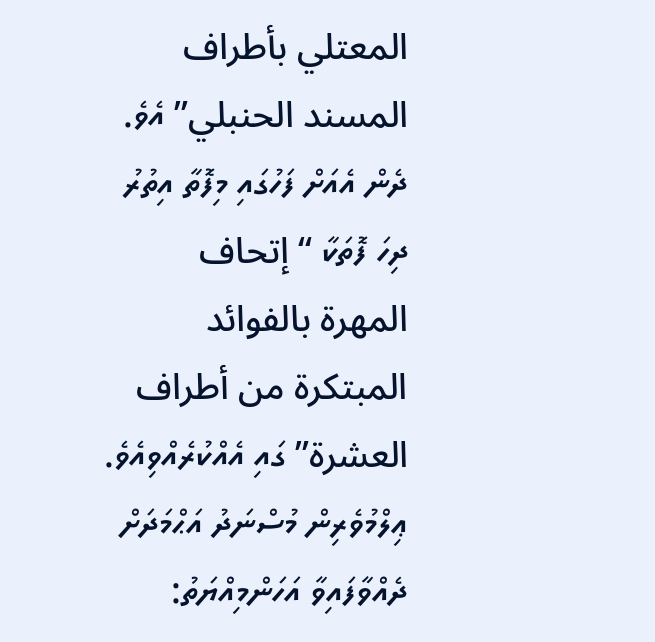المعتلي بأطراف المسند الحنبلي” އެވެ. ދެން އެއަށް ފަހުގައި މިފޮތާ އިތުރު ދިހަ ފޮތަކާ “إتحاف المهرة بالفوائد المبتكرة من أطراف العشرة” ގައި އެއްކުރެއްވިއެވެ.
ޢިލްމުވެރިން މުސްނަދު އަޙްމަދަށް ދެއްވާފައިވާ އަހަންމިއްޔަތު: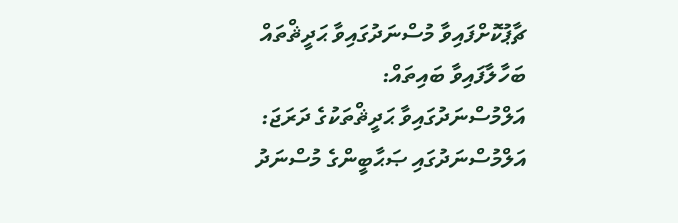ޗާޕުކޮށްފައިވާ މުސްނަދުގައިވާ ޙަދީޘްތައް ބަހާލާފައިވާ ބައިތައް:
އަލްމުސްނަދުގައިވާ ޙަދީޘްތަކުގެ ދަރަޖަ:
އަލްމުސްނަދުގައި ޞަޙާބީންގެ މުސްނަދު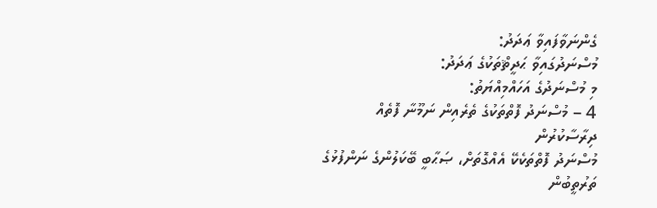ގެންނަވާފައިވާ ޢަދަދު:
މުސްނަދުގައިވާ ޙަދީޘްތަކުގެ ޢަދަދު:
މި މުސްނަދުގެ އަހައްމިއްޔަތު:
4 – މުސްނަދު ފޮތްތަކުގެ ތެރެއިން ނަމޫނާ ފޮތެއް ދިރާސާކުރުން
މުސްނަދު ފޮތްތަކެކޭ އެއްގޮތަށް، ޞަޙާބީ ބޭކަލުންގެ ނަންފުޅުގެ ތަރުތީބުން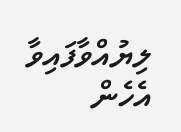ލިޔުއްވާފައިވާ އެހެން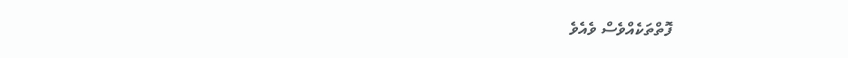ފޮތްތަކެއްވެސް ވެއެވެ